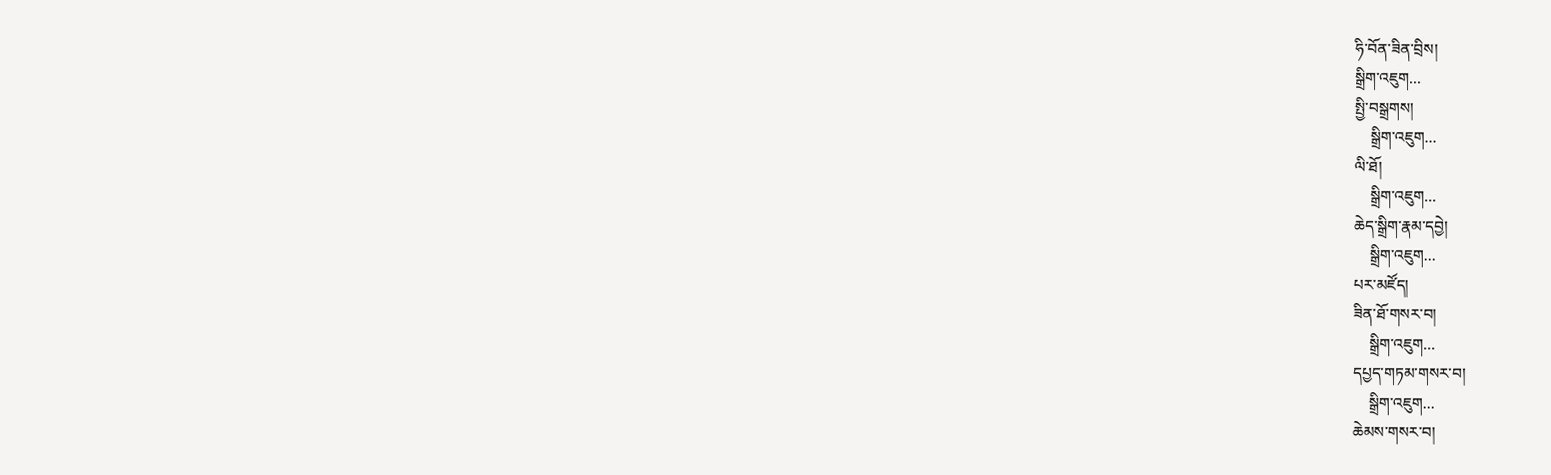ཧི་བོན་ཟིན་བྲིས།
སྒྲིག་འཇུག...
སྤྱི་བསྒྲགས།
    སྒྲིག་འཇུག...
ལི་ཐོ།
    སྒྲིག་འཇུག...
ཆེད་སྒྲིག་རྣམ་དབྱེ།
    སྒྲིག་འཇུག...
པར་མཛོད།
ཟིན་ཐོ་གསར་བ།
    སྒྲིག་འཇུག...
དཔྱད་གཏམ་གསར་བ།
    སྒྲིག་འཇུག...
ཆེམས་གསར་བ།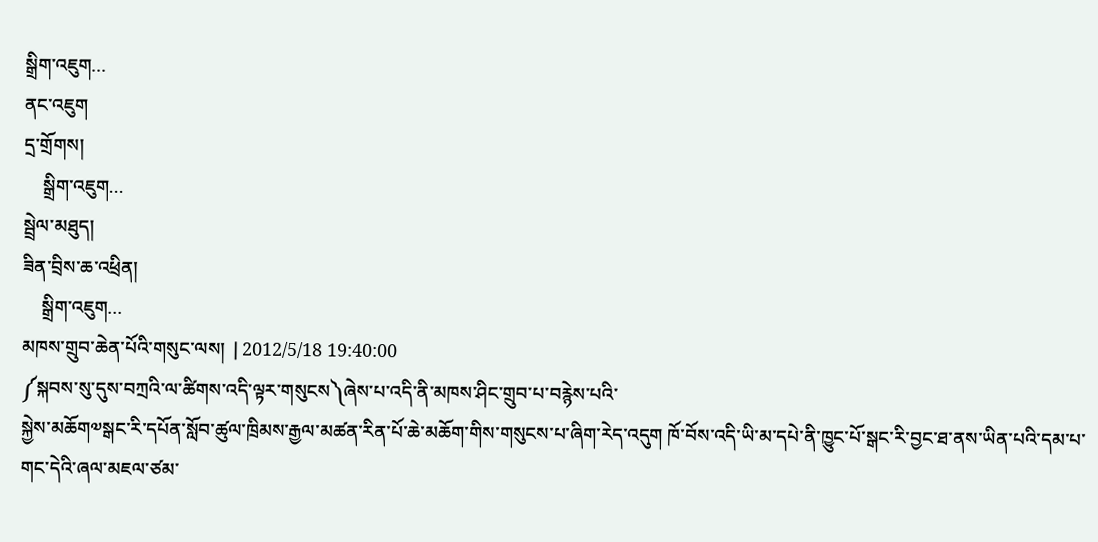སྒྲིག་འཇུག...
ནང་འཇུག
དྲ་གྲོགས།
    སྒྲིག་འཇུག...
སྦྲེལ་མཐུད།
ཟིན་བྲིས་ཆ་འཕྲིན།
    སྒྲིག་འཇུག...
མཁས་གྲུབ་ཆེན་པོའི་གསུང་ལས།  | 2012/5/18 19:40:00
༼སྐབས་སུ་དུས་བཀྲའི་ལ་ཚིགས་འདི་ལྟར་གསུངས༽ཞེས་པ་འདི་ནི་མཁས་ཤིང་གྲུབ་པ་བརྙེས་པའི་
སྐྱེས་མཆོག༧སྒང་རི་དཔོན་སློབ་ཚུལ་ཁྲིམས་རྒྱལ་མཚན་རིན་པོ་ཆེ་མཆོག་གིས་གསུངས་པ་ཞིག་རེད་འདུག ཁོ་བོས་འདི་ཡི་མ་དཔེ་ནི་ཁྱུང་པོ་སྒང་རི་བྱང་ཐ་ནས་ཡིན་པའི་དམ་པ་གང་དེའི་ཞལ་མཇལ་ཙམ་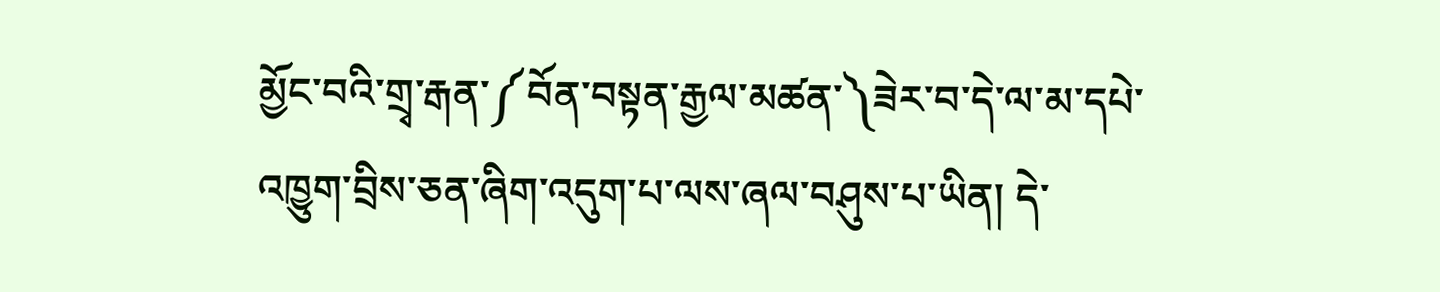མྱོང་བའི་གྲྭ་རྒན་༼བོན་བསྟན་རྒྱལ་མཚན་༽ཟེར་བ་དེ་ལ་མ་དཔེ་འཁྱུག་བྲིས་ཅན་ཞིག་འདུག་པ་ལས་ཞལ་བཤུས་པ་ཡིན། དེ་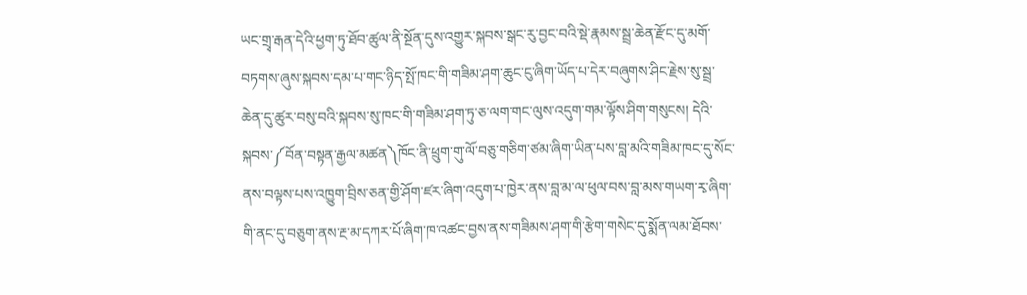ཡང་གྲྭ་རྒན་དེའི་ཕྱག་ཏུ་ཐོབ་ཚུལ་ནི་སྔོན་དུས་འགྱུར་སྐབས་སྒང་རུ་བྱང་བའི་སྡེ་རྣམས་སྦྲ་ཆེན་རྫོང་དུ་མགོ་བཏགས་ཞུས་སྐབས་དམ་པ་གང་ཉིད་སྤོ་ཁང་གི་གཟིམ་ཤག་ཆུང་ངུ་ཞིག་ཡོད་པ་དེར་བཞུགས་ཤིང་རྗེས་སུ་སྦྲ་ཆེན་དུ་ཚུར་བསུ་བའི་སྐབས་སུ་ཁང་གི་གཟིམ་ཤག་ཏུ་ཅ་ལག་གང་ལུས་འདུག་གམ་ལྟོས་ཤིག་གསུངས། དེའི་སྐབས་༼བོན་བསྟན་རྒྱལ་མཚན༽ཁོང་ནི་ཕྲུག་གུ་ལོ་བཅུ་གཅིག་ཙམ་ཞིག་ཡིན་པས་བླ་མའི་གཟིམ་ཁང་དུ་སོང་ནས་བལྟས་པས་འཁྱུག་བྲིས་ཅན་གྱི་ཤོག་ཛར་ཞིག་འདུག་པ་ཁྱེར་ནས་བླ་མ་ལ་ཕུལ་བས་བླ་མས་གཡག་རྭ་ཞིག་གི་ནང་དུ་བཅུག་ནས་རྔ་མ་དཀར་པོ་ཞིག་ཁ་འཚང་བྱས་ནས་གཟིམས་ཤག་གི་རྩེག་གསེང་དུ་སྨོན་ལམ་ཐོབས་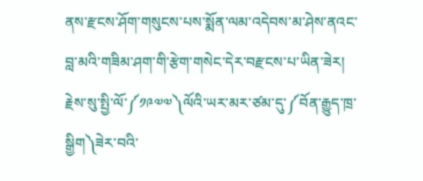ནས་རྫངས་ཤོག་གསུངས་པས་སྨོན་ལམ་འདེབས་མ་ཤེས་ནའང་བླ་མའི་གཟིམ་ཤག་གི་རྩེག་གསེང་དེར་བརྫངས་པ་ཡིན་ཟེར། རྗེས་སུ་སྤྱི་ལོ་༼༡༩༧༧༽ལོའི་ཡར་མར་ཙམ་དུ་༼བོན་རྒྱུད་ཁྲ་སྒྱིག༽ཟེར་བའི་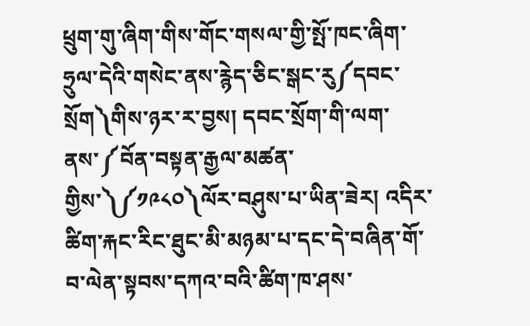ཕྲུག་གུ་ཞིག་གིས་གོང་གསལ་གྱི་སྤོ་ཁང་ཞིག་ཧྲུལ་དེའི་གསེང་ནས་རྙེད་ཅིང་སྒང་རུ༼དབང་སྲོག༽གིས་ཉར་ར་བྱས། དབང་སྲོག་གི་ལག་ནས་༼བོན་བསྟན་རྒྱལ་མཚན་གྱིས་༽༼༡༩༨༠༽ལོར་བཤུས་པ་ཡིན་ཟེར། འདིར་ཚིག་རྐང་རིང་ཐུང་མི་མཉམ་པ་དང་དེ་བཞིན་གོ་བ་ལེན་སྟབས་དཀའ་བའི་ཚིག་ཁ་ཤས་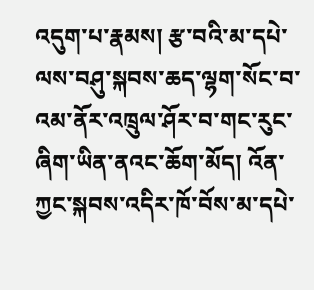འདུག་པ་རྣམས། རྩ་བའི་མ་དཔེ་ལས་བཤུ་སྐབས་ཆད་ལྷག་སོང་བ་འམ་ནོར་འཁྲུལ་ཤོར་བ་གང་རུང་ཞིག་ཡིན་ནའང་ཆོག་མོད། འོན་ཀྱང་སྐབས་འདིར་ཁོ་བོས་མ་དཔེ་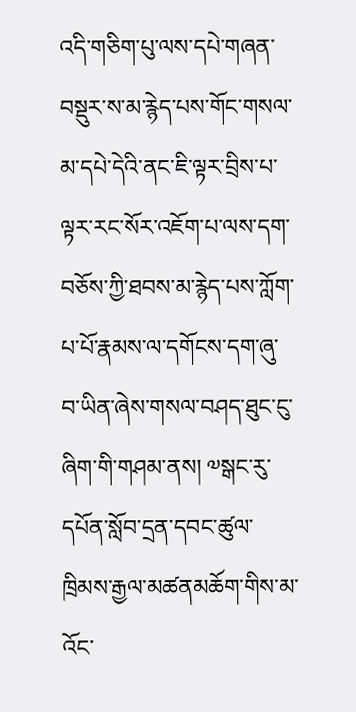འདི་གཅིག་པུ་ལས་དཔེ་གཞན་བསྡུར་ས་མ་རྙེད་པས་གོང་གསལ་མ་དཔེ་དེའི་ནང་ཇི་ལྟར་བྲིས་པ་ལྟར་རང་སོར་འཇོག་པ་ལས་དག་བཅོས་ཀྱི་ཐབས་མ་རྙེད་པས་ཀློག་པ་པོ་རྣམས་ལ་དགོངས་དག་ཞུ་བ་ཡིན་ཞེས་གསལ་བཤད་ཐུང་ངུ་ཞིག་གི་གཤམ་ནས། ༧སྒང་རུ་དཔོན་སློབ་དྲན་དབང་ཚུལ་ཁྲིམས་རྒྱལ་མཚནམཆོག་གིས་མ་འོང་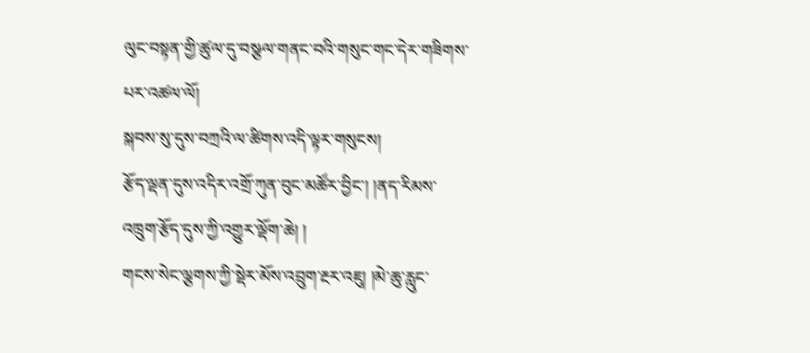ལུང་བསྟན་གྱི་ཚུལ་དུ་བསྩལ་གནང་བའི་གསུང་གང་དེར་གཟིགས་པར་འཚལ་ལོ།
སྐབས་སུ་དུས་བཀྲའི་ལ་ཚིགས་འདི་ལྟར་གསུངས།
རྩོད་ལྡན་དུས་འདིར་འགྲོ་ཀུན་བུང་མཚོར་བྱིང་། །ནད་རིམས་འཁྲུག་རྩོད་དུས་ཀྱི་འགྱུར་ལྡོག་ཆེ། །
གངས་སེང་ལྕགས་ཀྱི་སྡེར་མོས་འབྲུག་རྔར་འཇུ། །མེ་ཆུ་རླུང་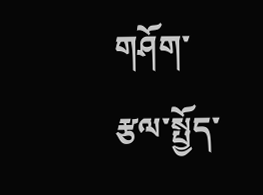གཤོག་རྩལ་སྤྱོད་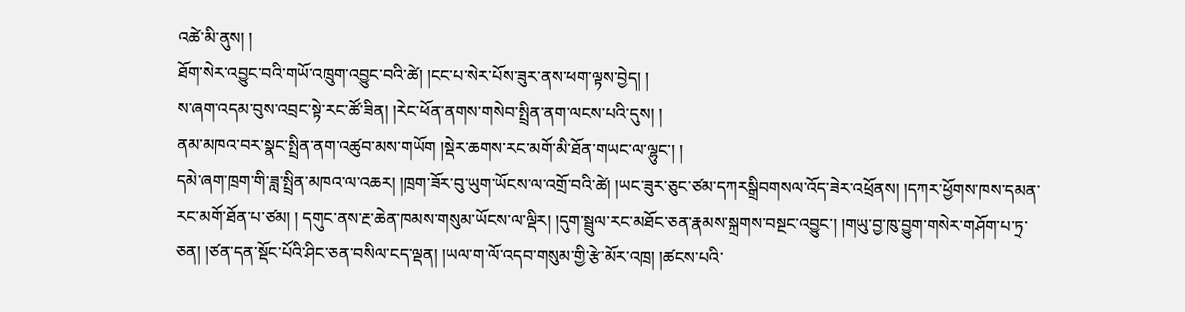འཚེ་མི་ནུས། །
ཐོག་སེར་འབྱུང་བའི་གཡོ་འཁྲུག་འབྱུང་བའི་ཚེ། །ངང་པ་སེར་པོས་ཟུར་ནས་ཕག་ལྟས་བྱེད། །
ས་ཞག་འདམ་བུས་འབྲང་སྟེ་རང་ཚོ་ཟིན། །རེང་ཕོན་ནགས་གསེབ་སྤྲིན་ནག་ལངས་པའི་དུས། །
ནམ་མཁའ་བར་སྣང་སྤྲིན་ནག་འཚུབ་མས་གཡོག །སྡེར་ཆགས་རང་མགོ་མི་ཐོན་གཡང་ལ་ལྷུང་། །
དམེ་ཞག་ཁྲག་གི་ཟླ་སྤྲིན་མཁའ་ལ་འཆར། །ཁྲག་ཟོར་བུ་ཡུག་ཡོངས་ལ་འགྲོ་བའི་ཚེ། །ཡང་ཟུར་ཅུང་ཙམ་དཀརསྒྲིབགསལ་འོད་ཟེར་འཕྲོནས། །དཀར་ཕྱོགས་ཁས་དམན་རང་མགོ་ཐོན་པ་ཙམ། ། དགུང་ནས་རྔ་ཆེན་ཁམས་གསུམ་ཡོངས་ལ་ལྡིར། །དུག་སྦྲུལ་རང་མཐོང་ཅན་རྣམས་སྐྲགས་བསྔང་འབྱུང་། །གཡུ་བྱ་ཁུ་བྱུག་གསེར་གཤོག་པ་ཏྲ་ཅན། །ཙན་དན་སྡོང་པོའི་ཤིང་ཅན་བསིལ་ངད་ལྡན། །ཡལ་ག་ལོ་འདབ་གསུམ་གྱི་རྩེ་མོར་འཁྲ། །ཚངས་པའི་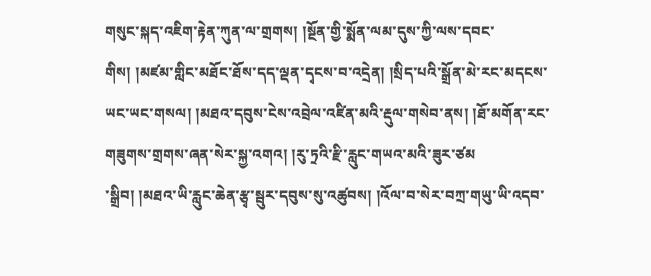གསུང་སྐད་འཇིག་རྟེན་ཀུན་ལ་གྲགས། །སྔོན་གྱི་སྨོན་ལམ་དུས་ཀྱི་ལས་དབང་གིས། །མཛམ་གླིང་མཐོང་ཐོས་དད་ལྡན་དྭངས་བ་འདྲེན། །སྲིད་པའི་སྒྲོན་མེ་རང་མདངས་ཡང་ཡང་གསལ། །མཐའ་དབུས་ངེས་འབྲེལ་འཛིན་མའི་རྡུལ་གསེབ་ནས། །ཐོ་མགོན་རང་གཟུགས་གྲགས་ཞན་སེར་སྐྱ་འགའ། །རུ་ཏྲའི་རྫི་རླུང་གཡའ་མའི་ཟུར་ཙམ
་སྒྲིབ། །མཐའ་ཡི་རླུང་ཆེན་རྩྭ་སྦུར་དབུས་སུ་འཚུབས། །འོལ་བ་སེར་བཀྲ་གཡུ་ཡི་འདབ་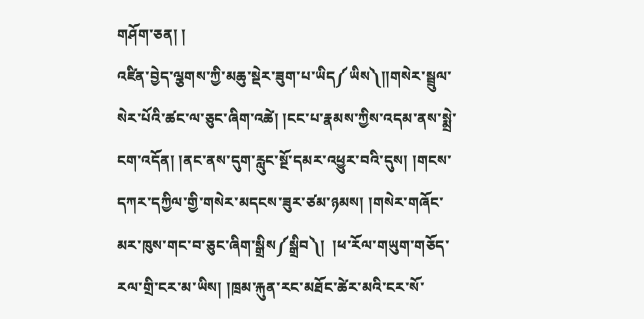གཤོག་ཅན། །
འཛིན་བྱེད་ལྕགས་ཀྱི་མཆུ་སྡེར་ཟུག་པ་ཡིད༼ཡིས༽།།གསེར་སྦྲུལ་སེར་པོའི་ཚང་ལ་ཅུང་ཞིག་འཚེ། །ངང་པ་རྣམས་ཀྱིས་འདམ་ནས་སྨྲེ་ངག་འདོན། །ནང་ནས་དུག་རླུང་སྔོ་དམར་འཕྱུར་བའི་དུས། །གངས་དཀར་དཀྱིལ་གྱི་གསེར་མདངས་ཟུར་ཙམ་ཉམས། །གསེར་གཞོང་མར་ཁུས་གང་བ་ཅུང་ཞིག་སྒྲིས༼སྒྲིབ༽།  །ཕ་རོལ་གཡུག་གཅོད་རལ་གྲི་ངར་མ་ཡིས། །ཁྲམ་རྐུན་རང་མཐོང་ཚེར་མའི་ངར་སོ་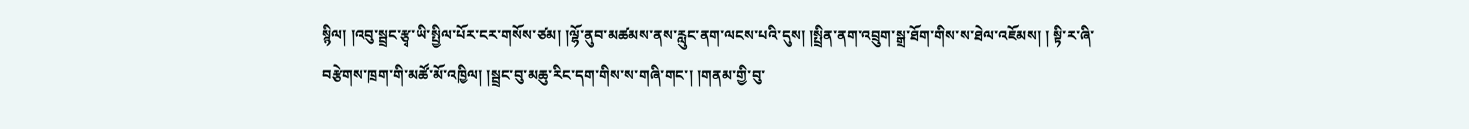སྙིལ། །འབུ་སྦྲང་རྩྭ་ཡི་སྤྱིལ་པོར་ངར་གསོས་ཙམ། །ལྷོ་ནུབ་མཚམས་ནས་རླུང་ནག་ལངས་པའི་དུས། །སྤྲིན་ནག་འབྲུག་སྒྲ་ཐོག་གིས་ས་ཐེལ་འཇོམས། ། སྟི་ར་ཞི་བརྩེགས་ཁྲག་གི་མཚོ་མོ་འཁྱིལ། །སྦྲང་བུ་མཆུ་རིང་དག་གིས་ས་གཞི་གང་། །གནམ་གྱི་བུ་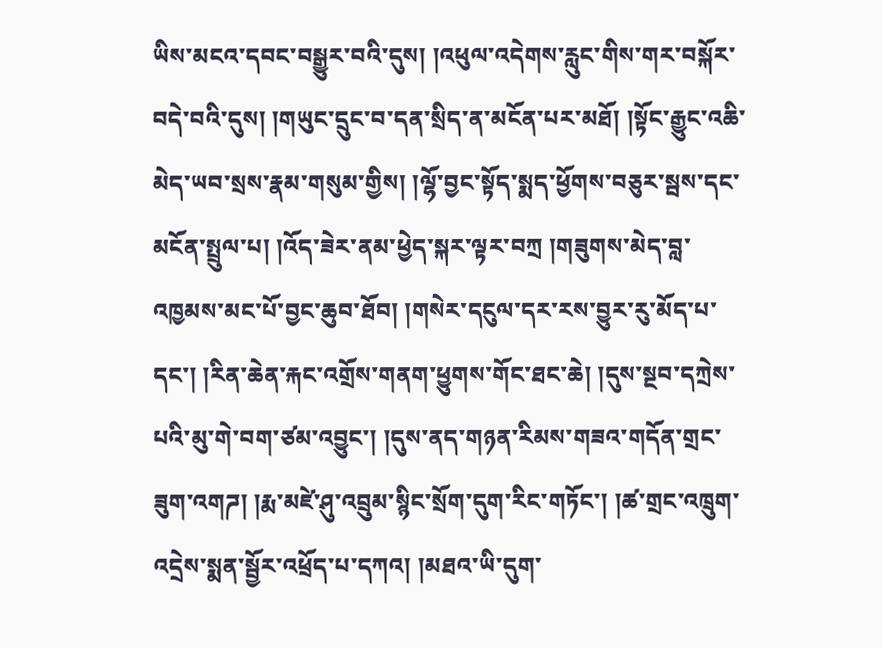ཡིས་མངའ་དབང་བསྒྱུར་བའི་དུས། །འཕུལ་འདེགས་རླུང་གིས་གར་བསྐོར་བདེ་བའི་དུས། །གཡུང་དྲུང་བ་དན་སྲིད་ན་མངོན་པར་མཐོ། །སྟོང་རྒྱུང་འཆི་མེད་ཡབ་སྲས་རྣམ་གསུམ་གྱིས། །ལྷོ་བྱང་སྟོད་སྨད་ཕྱོགས་བཅུར་སྦས་དང་མངོན་སྤྲུལ་པ། །འོད་ཟེར་ནམ་ཕྱེད་སྐར་ལྟར་བཀྲ །གཟུགས་མེད་བླ་འཁྱམས་མང་པོ་བྱང་ཆུབ་ཐོབ། །གསེར་དངུལ་དར་རས་བྱུར་རུ་མོད་པ་དང་། །རིན་ཆེན་རྐང་འགྲོས་གནག་ཕྱུགས་གོང་ཐང་ཆེ། །དུས་སྔབ་དཀྲེས་པའི་མུ་གེ་བག་ཙམ་འབྱུང་། །དུས་ནད་གཉན་རིམས་གཟའ་གདོན་གྲང་ཟུག་འགཌ། །རྨ་མཛེ་ཤུ་འབྲུམ་སྙིང་སྲོག་དུག་རིང་གཏོང་། །ཚ་གྲང་འཁྲུག་འདྲེས་སྨན་སྦྱོར་འཕྲོད་པ་དཀའ། །མཐའ་ཡི་དུག་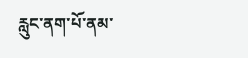རླུང་ནག་པོ་ནམ་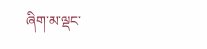ཞིག་མ་ལྡང་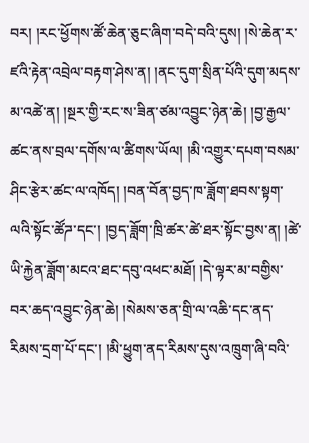བར། །རང་ཕྱོགས་ཚོ་ཆེན་ཅུང་ཞིག་བདེ་བའི་དུས། །སེ་ཆེན་ར་ཛའི་རྟེན་འབྲེལ་བརྟག་ཤེས་ན། །ནང་དུག་སྲིན་པོའི་དུག་མདས་མ་འཚེ་ན། །སྔར་གྱི་རང་ས་ཟིན་ཙམ་འབྱུང་ཉེན་ཆེ། །བྱ་རྒྱལ་ཚང་ནས་བྲལ་དགོས་ལ་ཚིགས་ཡོལ། །མི་འགྱུར་དཔག་བསམ་ཤིང་རྩེར་ཚང་ལ་འཁོད། །བན་བོན་བྱད་ཁ་ཟློག་ཐབས་སྟག་ལའི་སྟོང་ཚོཌ་དང་། །བྱད་ཟློག་ཁྲི་ཚར་ཚེ་ཐར་སྟོང་བྱས་ན། །ཚེ་ཡི་རྐྱེན་ཟློག་མངའ་ཐང་དབུ་འཕང་མཐོ། །དེ་ལྟར་མ་བགྱིས་བར་ཆད་འབྱུང་ཉེན་ཆེ། །སེམས་ཅན་གྲི་ལ་འཆི་དང་ནད་རིམས་དྲག་པོ་དང་། །མི་ཕྱུག་ནད་རིམས་དུས་འཁྲུག་ཞི་བའི་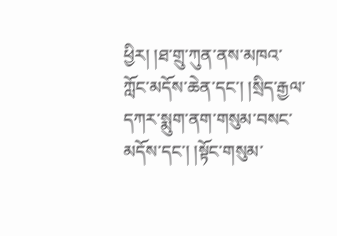ཕྱིར། །ཐ་གྲུ་ཀུན་ནས་མཁའ་ཀློང་མདོས་ཆེན་དང་། །སྲིད་རྒྱལ་དཀར་སྨུག་ནག་གསུམ་བསང་མདོས་དང་། །སྟོང་གསུམ་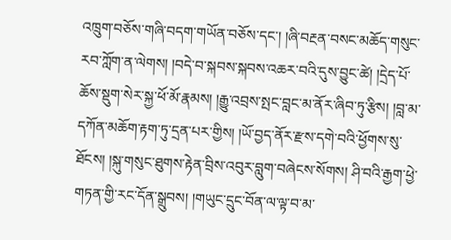འཁྲུག་བཅོས་གཞི་བདག་གཡོན་བཅོས་དང་། །ཞི་བརྔན་བསང་མཆོད་གསུང་རབ་ཀློག་ན་ལེགས། །བདེ་བ་སྐབས་སྐབས་འཆར་བའི་དུས་བྱུང་ཚེ། །དྲེད་པོ་ཆོས་སྡུག་སེར་སྐྱ་ཕོ་མོ་རྣམས། །རྒྱུ་འབྲས་སྤང་བླང་མ་ནོར་ཞིབ་ཏུ་རྩིས། །བླ་མ་དཀོན་མཆོག་རྟག་ཏུ་དྲན་པར་གྱིས། །ཡོ་བྱད་ནོར་རྫས་དགེ་བའི་ཕྱོགས་སུ་ཐོངས། །སྐུ་གསུང་ཐུགས་རྟེན་བྲིས་འབུར་བླུག་བཞེངས་སོགས། ཤི་བའི་རྒྱག་ཕྱེ་གཏན་གྱི་རང་དོན་སྒྲུབས། །གཡུང་དྲུང་བོན་ལ་ལྟ་བ་མ་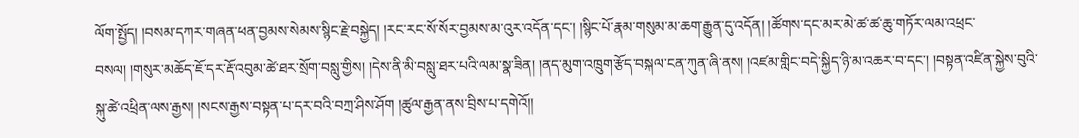ལོག་སྤྱོད། །བསམ་དཀར་གཞན་ཕན་བྱམས་སེམས་སྙིང་རྗེ་བསྐྱེད། །རང་རང་སོ་སོར་བྱམས་མ་འུར་འདོན་དང་། །སྙིང་པོ་རྣམ་གསུམ་མ་ཆག་རྒྱུན་དུ་འདོན། །ཚོགས་དང་མར་མེ་ཚ་ཚ་ཆུ་གཏོར་ལམ་འཕྲང་བསལ། །གསུར་མཆོད་ཇོ་དར་རྡོ་འབུམ་ཚེ་ཐར་སྲོག་བསླུ་གྱིས། །དེས་ནི་མི་བསླུ་ཐར་པའི་ལམ་སྣ་ཟིན། །ནད་མུག་འཁྲུག་རྩོད་བསྐལ་ངན་ཀུན་ཞི་ནས། །འཛམ་གླིང་བདེ་སྐྱིད་ཉི་མ་འཆར་བ་དང་། །བསྟན་འཛིན་སྐྱེས་བུའི་སྐུ་ཚེ་འཕྲིན་ལས་རྒྱས། །སངས་རྒྱས་བསྟན་པ་དར་བའི་བཀྲ་ཤིས་ཤོག །ཚུལ་རྒྱན་ནས་བྲིས་པ་དགེའོ།།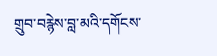གྲུབ་བརྙེས་བླ་མའི་དགོངས་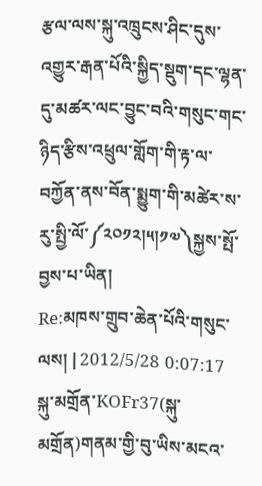རྩལ་ལས་སྐུ་འཁྲུངས་ཤིང་དུས་འགྱུར་རྒན་པོའི་སྐྱིད་སྡུག་དང་ལྷན་དུ་མཚར་ལང་བྱུང་བའི་གསུང་གང་ཉིད་རྩིས་འཕྲུལ་གློག་གི་རྟ་ལ་བཀྱོན་ནས་བོན་སྨྱུག་གི་མཚེར་ས་རུ་སྤྱི་ལོ་༼༢༠༡༢།༥།༡༧༽སྐྱས་སྤོ་བྱས་པ་ཡིན།
Re:མཁས་གྲུབ་ཆེན་པོའི་གསུང་ལས། | 2012/5/28 0:07:17
སྐུ་མགྲོན་KOFr37(སྐུ་མགྲོན)གནམ་གྱི་བུ་ཡིས་མངའ་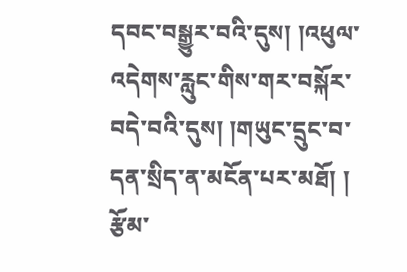དབང་བསྒྱུར་བའི་དུས། །འཕུལ་འདེགས་རླུང་གིས་གར་བསྐོར་བདེ་བའི་དུས། །གཡུང་དྲུང་བ་དན་སྲིད་ན་མངོན་པར་མཐོ། །
རྩོམ་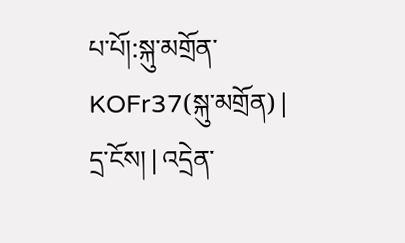པ་པོ།:སྐུ་མགྲོན་KOFr37(སྐུ་མགྲོན) | དྲ་ངོས། | འདྲེན་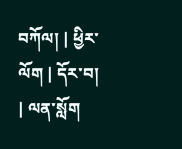བཀོལ། | ཕྱིར་ལོག | དོར་བ། | ལན་སློག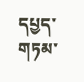དཔྱད་གཏམ་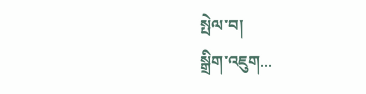སྤེལ་བ།
སྒྲིག་འཇུག...